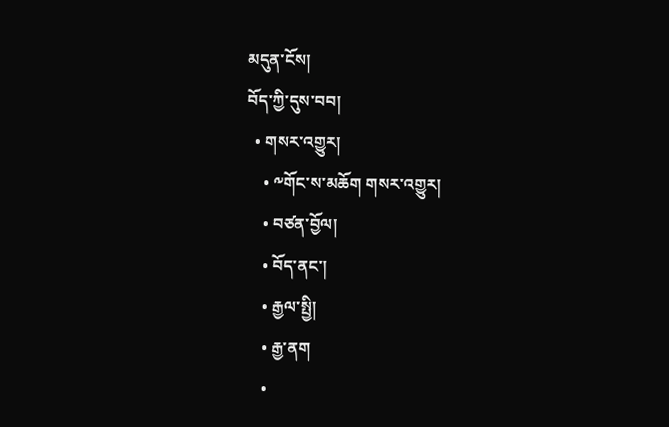མདུན་ངོས།
བོད་ཀྱི་དུས་བབ།
  • གསར་འགྱུར།
    • ༸གོང་ས་མཆོག གསར་འགྱུར།
    • བཙན་བྱོལ།
    • བོད་ནང་།
    • རྒྱལ་སྤྱི།
    • རྒྱ་ནག
    •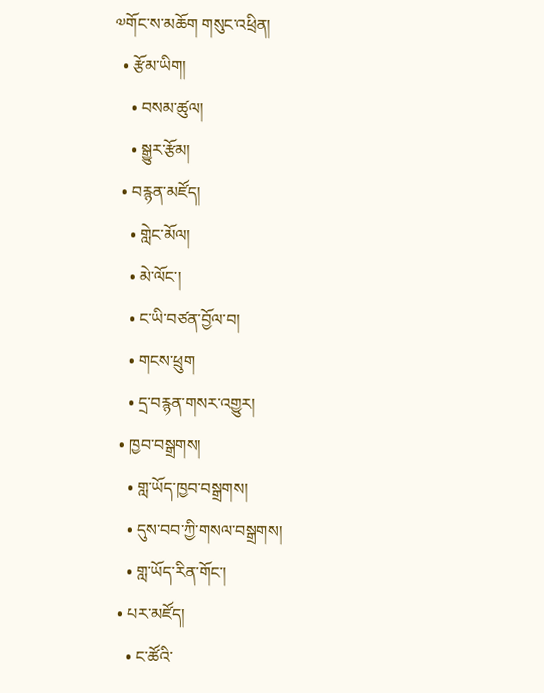༧གོང་ས་མཆོག གསུང་འཕྲིན།
  • རྩོམ་ཡིག།
    • བསམ་ཚུལ།
    • སྒྱུར་རྩོམ།
  • བརྙན་མཛོད།
    • གླེང་མོལ།
    • མེ་ལོང་།
    • ང་ཡི་བཙན་བྱོལ་བ།
    • གངས་ཕྲུག
    • དྲ་བརྙན་གསར་འགྱུར།
  • ཁྱབ་བསྒྲགས།
    • གླ་ཡོད་ཁྱབ་བསྒྲགས།
    • དུས་བབ་ཀྱི་གསལ་བསྒྲགས།
    • གླ་ཡོད་རིན་གོང་།
  • པར་མཛོད།
    • ང་ཚོའི་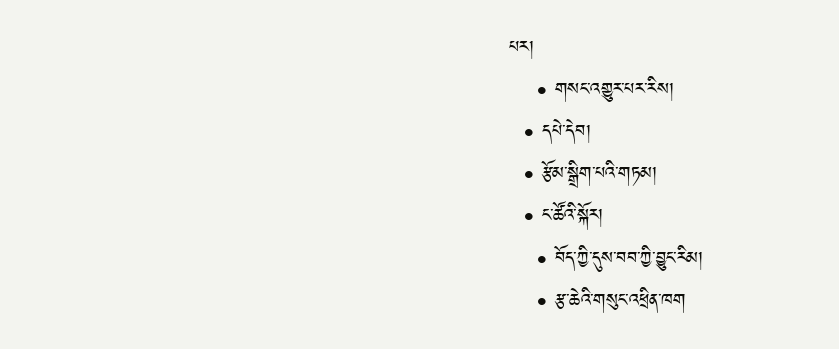པར།
    • གསང་འགྱུར་པར་རིས།
  • དཔེ་དེབ།
  • རྩོམ་སྒྲིག་པའི་གཏམ།
  • ང་ཚོའི་སྐོར།
    • བོད་ཀྱི་དུས་བབ་ཀྱི་བྱུང་རིམ།
    • རྩ་ཆེའི་གསུང་འཕྲིན་ཁག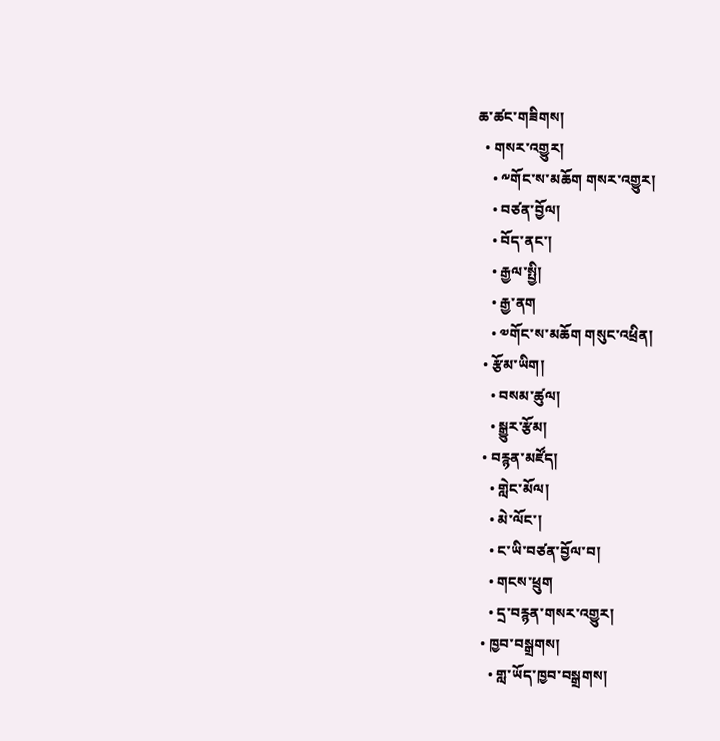ཆ་ཚང་གཟིགས།
  • གསར་འགྱུར།
    • ༸གོང་ས་མཆོག གསར་འགྱུར།
    • བཙན་བྱོལ།
    • བོད་ནང་།
    • རྒྱལ་སྤྱི།
    • རྒྱ་ནག
    • ༧གོང་ས་མཆོག གསུང་འཕྲིན།
  • རྩོམ་ཡིག།
    • བསམ་ཚུལ།
    • སྒྱུར་རྩོམ།
  • བརྙན་མཛོད།
    • གླེང་མོལ།
    • མེ་ལོང་།
    • ང་ཡི་བཙན་བྱོལ་བ།
    • གངས་ཕྲུག
    • དྲ་བརྙན་གསར་འགྱུར།
  • ཁྱབ་བསྒྲགས།
    • གླ་ཡོད་ཁྱབ་བསྒྲགས།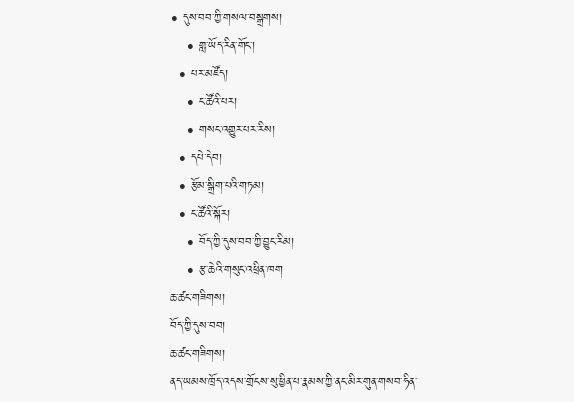• དུས་བབ་ཀྱི་གསལ་བསྒྲགས།
    • གླ་ཡོད་རིན་གོང་།
  • པར་མཛོད།
    • ང་ཚོའི་པར།
    • གསང་འགྱུར་པར་རིས།
  • དཔེ་དེབ།
  • རྩོམ་སྒྲིག་པའི་གཏམ།
  • ང་ཚོའི་སྐོར།
    • བོད་ཀྱི་དུས་བབ་ཀྱི་བྱུང་རིམ།
    • རྩ་ཆེའི་གསུང་འཕྲིན་ཁག
ཆ་ཚང་གཟིགས།
བོད་ཀྱི་དུས་བབ།
ཆ་ཚང་གཟིགས།
ནད་ཡམས་ཁྲོད་འདས་གྲོངས་སུ་ཕྱིན་པ་རྣམས་ཀྱི་ནང་མིར་གུན་གསབ་ཧིན་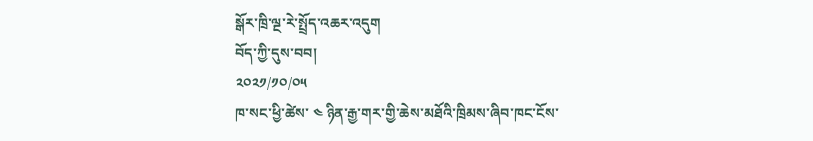སྒོར་ཁྲི་ལྔ་རེ་སྤྲོད་འཆར་འདུག
བོད་ཀྱི་དུས་བབ།
༢༠༢༡/༡༠/༠༥
ཁ་སང་ཕྱི་ཚེས་ ༤ ཉིན་རྒྱ་གར་གྱི་ཆེས་མཐོའི་ཁྲིམས་ཞིབ་ཁང་ངོས་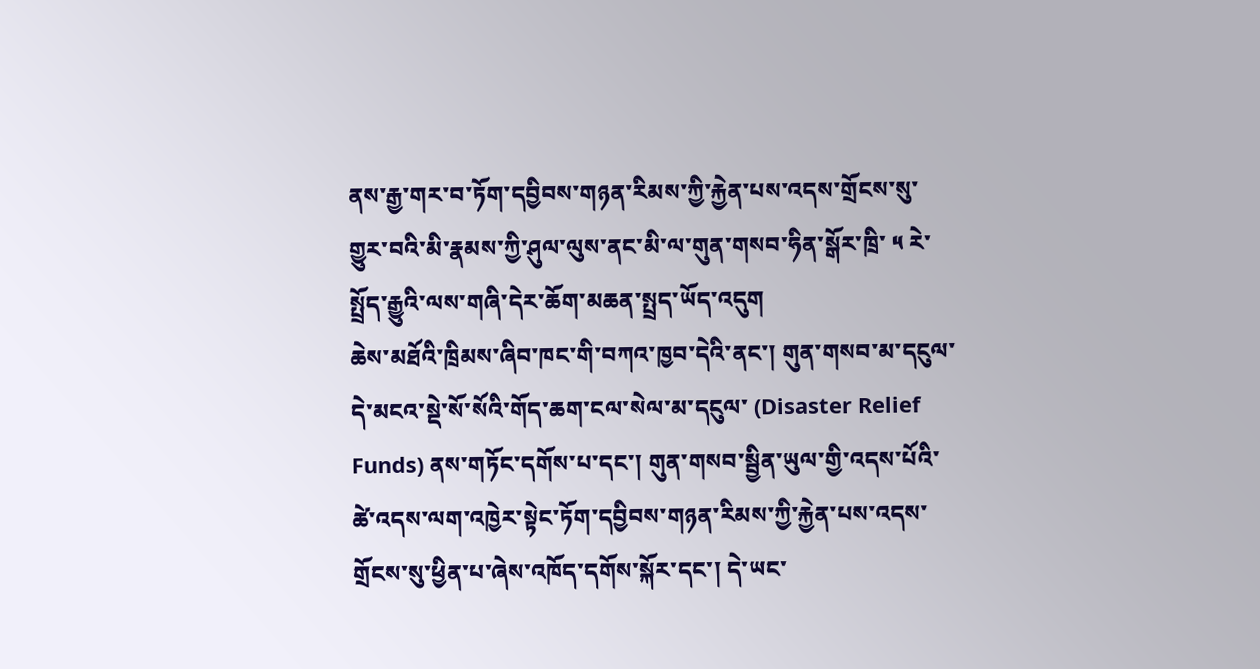ནས་རྒྱ་གར་བ་ཏོག་དབྱིབས་གཉན་རིམས་ཀྱི་རྐྱེན་པས་འདས་གྲོངས་སུ་གྱུར་བའི་མི་རྣམས་ཀྱི་ཤུལ་ལུས་ནང་མི་ལ་གུན་གསབ་ཧིན་སྒོར་ཁྲི་ ༥ རེ་སྤྲོད་རྒྱུའི་ལས་གཞི་དེར་ཆོག་མཆན་སྤྲད་ཡོད་འདུག
ཆེས་མཐོའི་ཁྲིམས་ཞིབ་ཁང་གི་བཀའ་ཁྱབ་དེའི་ནང་། གུན་གསབ་མ་དངུལ་དེ་མངའ་སྡེ་སོ་སོའི་གོད་ཆག་ངལ་སེལ་མ་དངུལ་ (Disaster Relief Funds) ནས་གཏོང་དགོས་པ་དང་། གུན་གསབ་སྦྱིན་ཡུལ་གྱི་འདས་པོའི་ཚེ་འདས་ལག་འཁྱེར་སྟེང་ཏོག་དབྱིབས་གཉན་རིམས་ཀྱི་རྐྱེན་པས་འདས་གྲོངས་སུ་ཕྱིན་པ་ཞེས་འཁོད་དགོས་སྐོར་དང་། དེ་ཡང་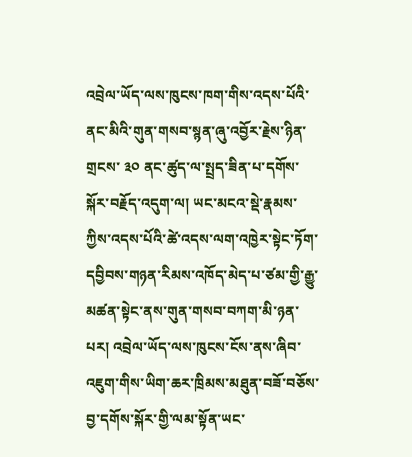འབྲེལ་ཡོད་ལས་ཁུངས་ཁག་གིས་འདས་པོའི་ནང་མིའི་གུན་གསབ་སྙན་ཞུ་འབྱོར་རྗེས་ཉིན་གྲངས་ ༣༠ ནང་ཚུད་ལ་སྤྲད་ཟིན་པ་དགོས་སྐོར་བརྗོད་འདུག་ལ། ཡང་མངའ་སྡེ་རྣམས་ཀྱིས་འདས་པོའི་ཚེ་འདས་ལག་འཁྱེར་སྟེང་ཏོག་དབྱིབས་གཉན་རིམས་འཁོད་མེད་པ་ཙམ་གྱི་རྒྱུ་མཚན་སྟེང་ནས་གུན་གསབ་བཀག་མི་ཉན་པར། འབྲེལ་ཡོད་ལས་ཁུངས་ངོས་ནས་ཞིབ་འཇུག་གིས་ཡིག་ཆར་ཁྲིམས་མཐུན་བཟོ་བཅོས་བྱ་དགོས་སྐོར་གྱི་ལམ་སྟོན་ཡང་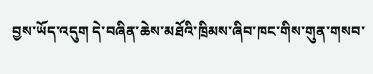བྱས་ཡོད་འདུག དེ་བཞིན་ཆེས་མཐོའི་ཁྲིམས་ཞིབ་ཁང་གིས་གུན་གསབ་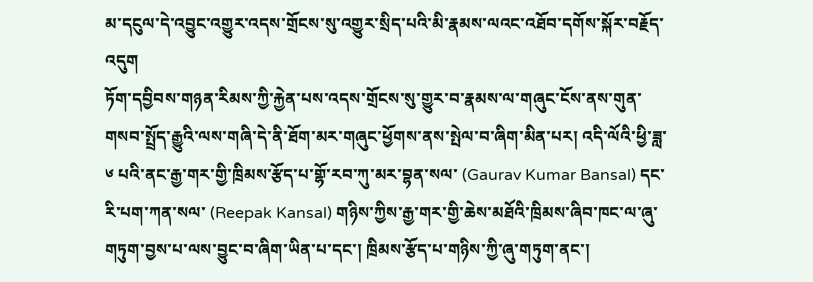མ་དངུལ་དེ་འབྱུང་འགྱུར་འདས་གྲོངས་སུ་འགྱུར་སྲིད་པའི་མི་རྣམས་ལའང་འཐོབ་དགོས་སྐོར་བརྗོད་འདུག
ཏོག་དབྱིབས་གཉན་རིམས་ཀྱི་རྐྱེན་པས་འདས་གྲོངས་སུ་གྱུར་བ་རྣམས་ལ་གཞུང་ངོས་ནས་གུན་གསབ་སྤྲོད་རྒྱུའི་ལས་གཞི་དེ་ནི་ཐོག་མར་གཞུང་ཕྱོགས་ནས་སྤེལ་བ་ཞིག་མིན་པར། འདི་ལོའི་ཕྱི་ཟླ་ ༦ པའི་ནང་རྒྱ་གར་གྱི་ཁྲིམས་རྩོད་པ་གྷོ་རབ་ཀུ་མར་བྷན་སལ་ (Gaurav Kumar Bansal) དང་རི་པག་ཀན་སལ་ (Reepak Kansal) གཉིས་ཀྱིས་རྒྱ་གར་གྱི་ཆེས་མཐོའི་ཁྲིམས་ཞིབ་ཁང་ལ་ཞུ་གཏུག་བྱས་པ་ལས་བྱུང་བ་ཞིག་ཡིན་པ་དང་། ཁྲིམས་རྩོད་པ་གཉིས་ཀྱི་ཞུ་གཏུག་ནང་།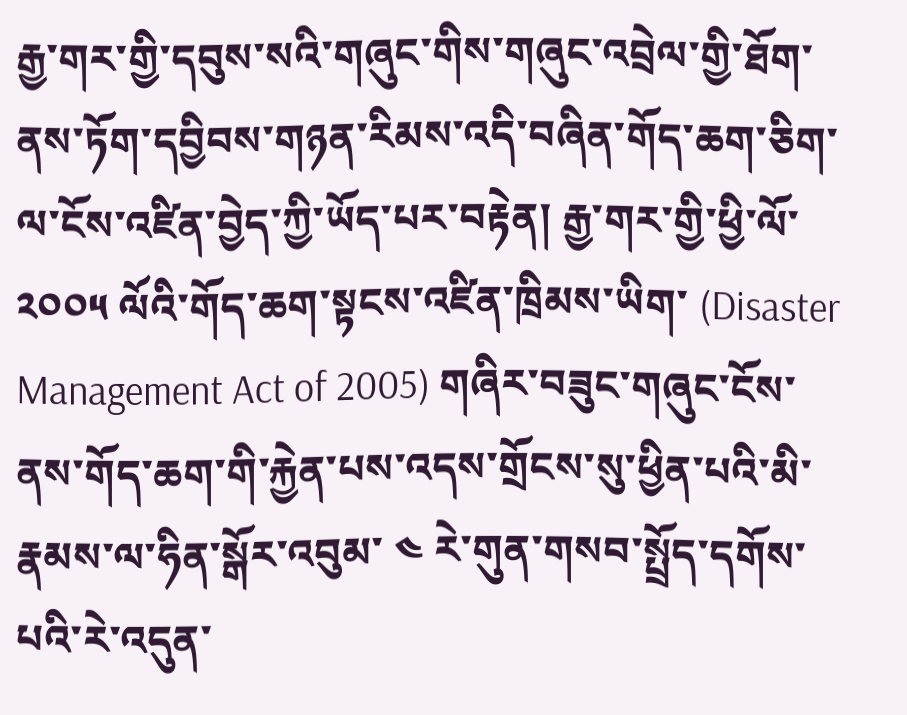རྒྱ་གར་གྱི་དབུས་སའི་གཞུང་གིས་གཞུང་འབྲེལ་གྱི་ཐོག་ནས་ཏོག་དབྱིབས་གཉན་རིམས་འདི་བཞིན་གོད་ཆག་ཅིག་ལ་ངོས་འཛིན་བྱེད་ཀྱི་ཡོད་པར་བརྟེན། རྒྱ་གར་གྱི་ཕྱི་ལོ་ ༢༠༠༥ ལོའི་གོད་ཆག་སྟངས་འཛིན་ཁྲིམས་ཡིག་ (Disaster Management Act of 2005) གཞིར་བཟུང་གཞུང་ངོས་ནས་གོད་ཆག་གི་རྐྱེན་པས་འདས་གྲོངས་སུ་ཕྱིན་པའི་མི་རྣམས་ལ་ཧིན་སྒོར་འབུམ་ ༤ རེ་གུན་གསབ་སྤྲོད་དགོས་པའི་རེ་འདུན་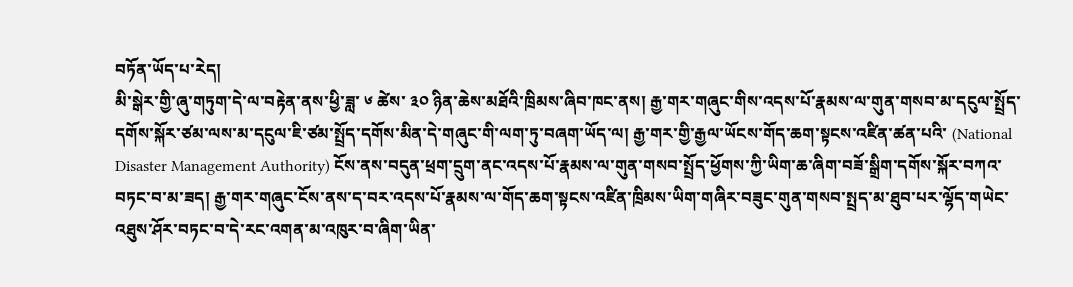བཏོན་ཡོད་པ་རེད།
མི་སྒེར་གྱི་ཞུ་གཏུག་དེ་ལ་བརྟེན་ནས་ཕྱི་ཟླ་ ༦ ཚེས་ ༣༠ ཉིན་ཆེས་མཐོའི་ཁྲིམས་ཞིབ་ཁང་ནས། རྒྱ་གར་གཞུང་གིས་འདས་པོ་རྣམས་ལ་གུན་གསབ་མ་དངུལ་སྤྲོད་དགོས་སྐོར་ཙམ་ལས་མ་དངུལ་ཇི་ཙམ་སྤྲོད་དགོས་མིན་དེ་གཞུང་གི་ལག་ཏུ་བཞག་ཡོད་ལ། རྒྱ་གར་གྱི་རྒྱལ་ཡོངས་གོད་ཆག་སྟངས་འཛིན་ཚན་པའི་ (National Disaster Management Authority) ངོས་ནས་བདུན་ཕྲག་དྲུག་ནང་འདས་པོ་རྣམས་ལ་གུན་གསབ་སྤྲོད་ཕྱོགས་ཀྱི་ཡིག་ཆ་ཞིག་བཟོ་སྒྲིག་དགོས་སྐོར་བཀའ་བཏང་བ་མ་ཟད། རྒྱ་གར་གཞུང་ངོས་ནས་ད་བར་འདས་པོ་རྣམས་ལ་གོད་ཆག་སྟངས་འཛིན་ཁྲིམས་ཡིག་གཞིར་བཟུང་གུན་གསབ་སྤྲད་མ་ཐུབ་པར་ལྷོད་གཡེང་འཐུས་ཤོར་བཏང་བ་དེ་རང་འགན་མ་འཁུར་བ་ཞིག་ཡིན་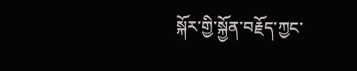སྐོར་གྱི་སྐྱོན་བརྗོད་ཀྱང་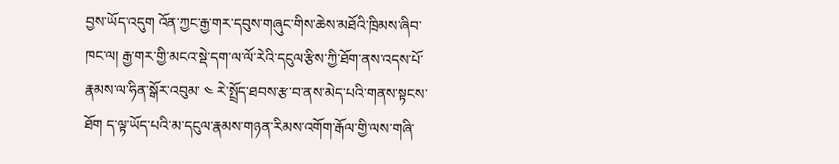བྱས་ཡོད་འདུག འོན་ཀྱང་རྒྱ་གར་དབུས་གཞུང་གིས་ཆེས་མཐོའི་ཁྲིམས་ཞིབ་ཁང་ལ། རྒྱ་གར་གྱི་མངའ་སྡེ་དག་ལ་ལོ་རེའི་དངུལ་རྩིས་ཀྱི་ཐོག་ནས་འདས་པོ་རྣམས་ལ་ཧིན་སྒོར་འབུམ་ ༤ རེ་སྤྲོད་ཐབས་རྩ་བ་ནས་མེད་པའི་གནས་སྟངས་ཐོག ད་ལྟ་ཡོད་པའི་མ་དངུལ་རྣམས་གཉན་རིམས་འགོག་རྒོལ་གྱི་ལས་གཞི་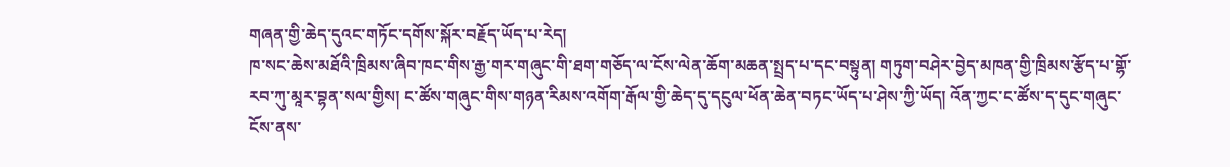གཞན་གྱི་ཆེད་དུའང་གཏོང་དགོས་སྐོར་བརྗོད་ཡོད་པ་རེད།
ཁ་སང་ཆེས་མཐོའི་ཁྲིམས་ཞིབ་ཁང་གིས་རྒྱ་གར་གཞུང་གི་ཐག་གཅོད་ལ་ངོས་ལེན་ཆོག་མཆན་སྤྲད་པ་དང་བསྟུན། གཏུག་བཤེར་བྱེད་མཁན་གྱི་ཁྲིམས་རྩོད་པ་གྷོ་རབ་ཀུ་མཱར་བྷན་སལ་གྱིས། ང་ཚོས་གཞུང་གིས་གཉན་རིམས་འགོག་རྒོལ་གྱི་ཆེད་དུ་དངུལ་ཕོན་ཆེན་བཏང་ཡོད་པ་ཤེས་ཀྱི་ཡོད། འོན་ཀྱང་ང་ཚོས་ད་དུང་གཞུང་ངོས་ནས་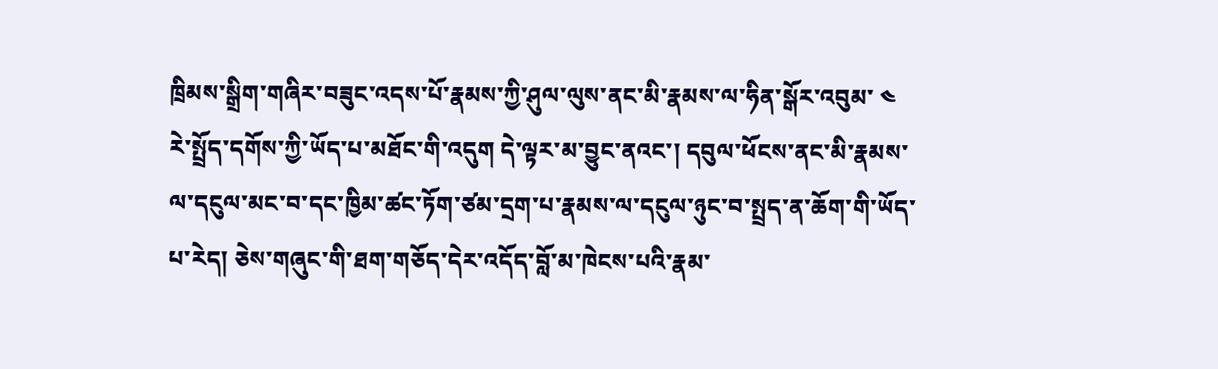ཁྲིམས་སྒྲིག་གཞིར་བཟུང་འདས་པོ་རྣམས་ཀྱི་ཤུལ་ལུས་ནང་མི་རྣམས་ལ་ཧིན་སྒོར་འབུམ་ ༤ རེ་སྤྲོད་དགོས་ཀྱི་ཡོད་པ་མཐོང་གི་འདུག དེ་ལྟར་མ་བྱུང་ནའང་། དབུལ་ཕོངས་ནང་མི་རྣམས་ལ་དངུལ་མང་བ་དང་ཁྱིམ་ཚང་ཏོག་ཙམ་དྲག་པ་རྣམས་ལ་དངུལ་ཉུང་བ་སྤྲད་ན་ཆོག་གི་ཡོད་པ་རེད། ཅེས་གཞུང་གི་ཐག་གཅོད་དེར་འདོད་བློ་མ་ཁེངས་པའི་རྣམ་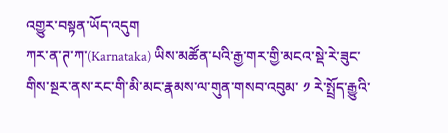འགྱུར་བསྟན་ཡོད་འདུག
ཀར་ན་ཊ་ཀ་(Karnataka) ཡིས་མཚོན་པའི་རྒྱ་གར་གྱི་མངའ་སྡེ་རེ་ཟུང་གིས་སྔར་ནས་རང་གི་མི་མང་རྣམས་ལ་གུན་གསབ་འབུམ་ ༡ རེ་སྤྲོད་རྒྱུའི་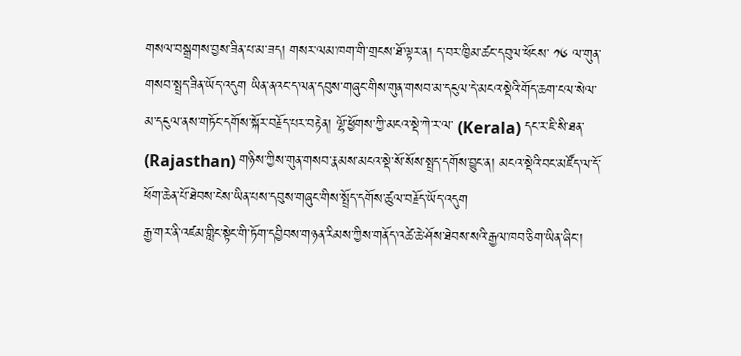གསལ་བསྒྲགས་བྱས་ཟིན་པ་མ་ཟད། གསར་ལམ་ཁག་གི་གྲངས་ཐོ་ལྟར་ན། ད་བར་ཁྱིམ་ཚང་དབུལ་ཕོངས་ ༡༦ ལ་གུན་གསབ་སྤྲད་ཟིན་ཡོད་འདུག ཡིན་ནའང་ད་ལན་དབུས་གཞུང་གིས་གུན་གསབ་མ་དངུལ་དེ་མངའ་སྡེའི་གོད་ཆག་ངལ་སེལ་མ་དངུལ་ནས་གཏོང་དགོས་སྐོར་བརྗོད་པར་བརྟེན། ལྷོ་ཕྱོགས་ཀྱི་མངའ་སྡེ་ཀེ་ར་ལ་ (Kerala) དང་ར་ཇི་སི་ཐན་ (Rajasthan) གཉིས་ཀྱིས་གུན་གསབ་རྣམས་མངའ་སྡེ་སོ་སོས་སྤྲད་དགོས་བྱུང་ན། མངའ་སྡེའི་བང་མཛོད་ལ་དོ་ཕོག་ཆེན་པོ་ཐེབས་ངེས་ཡིན་པས་དབུས་གཞུང་གིས་སྤྲོད་དགོས་ཚུལ་བརྗོད་ཡོད་འདུག
རྒྱ་གར་ནི་འཛམ་གླིང་སྟེང་གི་ཏོག་དབྱིབས་གཉན་རིམས་ཀྱིས་གནོད་འཚེ་ཆེ་ཤོས་ཐེབས་སའི་རྒྱལ་ཁབ་ཅིག་ཡིན་ཞིང་།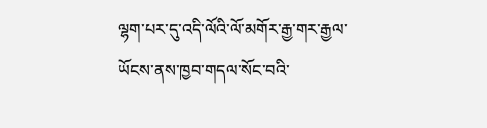ལྷག་པར་དུ་འདི་ལོའི་ལོ་མགོར་རྒྱ་གར་རྒྱལ་ཡོངས་ནས་ཁྱབ་གདལ་སོང་བའི་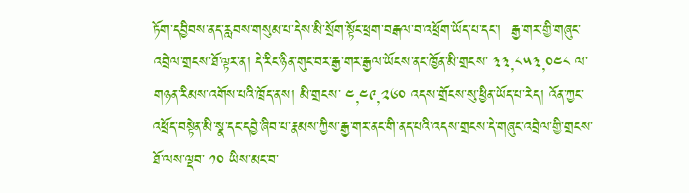ཏོག་དབྱིབས་ནད་རླབས་གསུམ་པ་དེས་མི་སྲོག་སྟོང་ཕྲག་བརྒལ་བ་འཕྲོག་ཡོད་པ་དང་།  རྒྱ་གར་གྱི་གཞུང་འབྲེལ་གྲངས་ཐོ་ལྟར་ན། དེ་རིང་ཉིན་གུང་བར་རྒྱ་གར་རྒྱལ་ཡོངས་ནང་ཁྱོན་མི་གྲངས་ ༣༣,༨༥༣,༠༤༨ ལ་གཉན་རིམས་འགོས་པའི་ཁྲོད་ནས། མི་གྲངས་ ༤,༤༩,༢༦༠ འདས་གྲོངས་སུ་ཕྱིན་ཡོད་པ་རེད། འོན་ཀྱང་འཕྲོད་བསྟེན་མི་སྣ་དང་དབྱེ་ཞིབ་པ་རྣམས་ཀྱིས་རྒྱ་གར་ནང་གི་ནད་པའི་འདས་གྲངས་དེ་གཞུང་འབྲེལ་གྱི་གྲངས་ཐོ་ལས་ལྡབ་ ༡༠ ཡིས་མང་བ་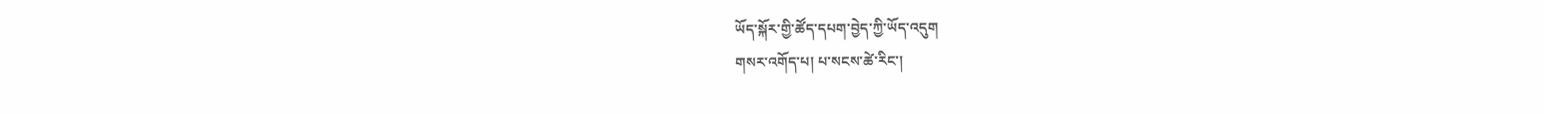ཡོད་སྐོར་གྱི་ཚོད་དཔག་བྱེད་ཀྱི་ཡོད་འདུག
གསར་འགོད་པ། པ་སངས་ཚེ་རིང་།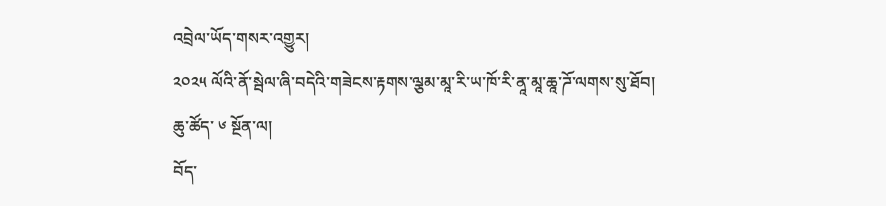འབྲེལ་ཡོད་གསར་འགྱུར།
༢༠༢༥ ལོའི་ནོ་སྦེལ་ཞི་བདེའི་གཟེངས་རྟགས་ལྕམ་མཱ་རི་ཡ་ཁོ་རི་ནཱ་མཱ་ཆཱ་ཌོ་ལགས་སུ་ཐོབ།
ཆུ་ཚོད་ ༦ སྔོན་ལ།
བོད་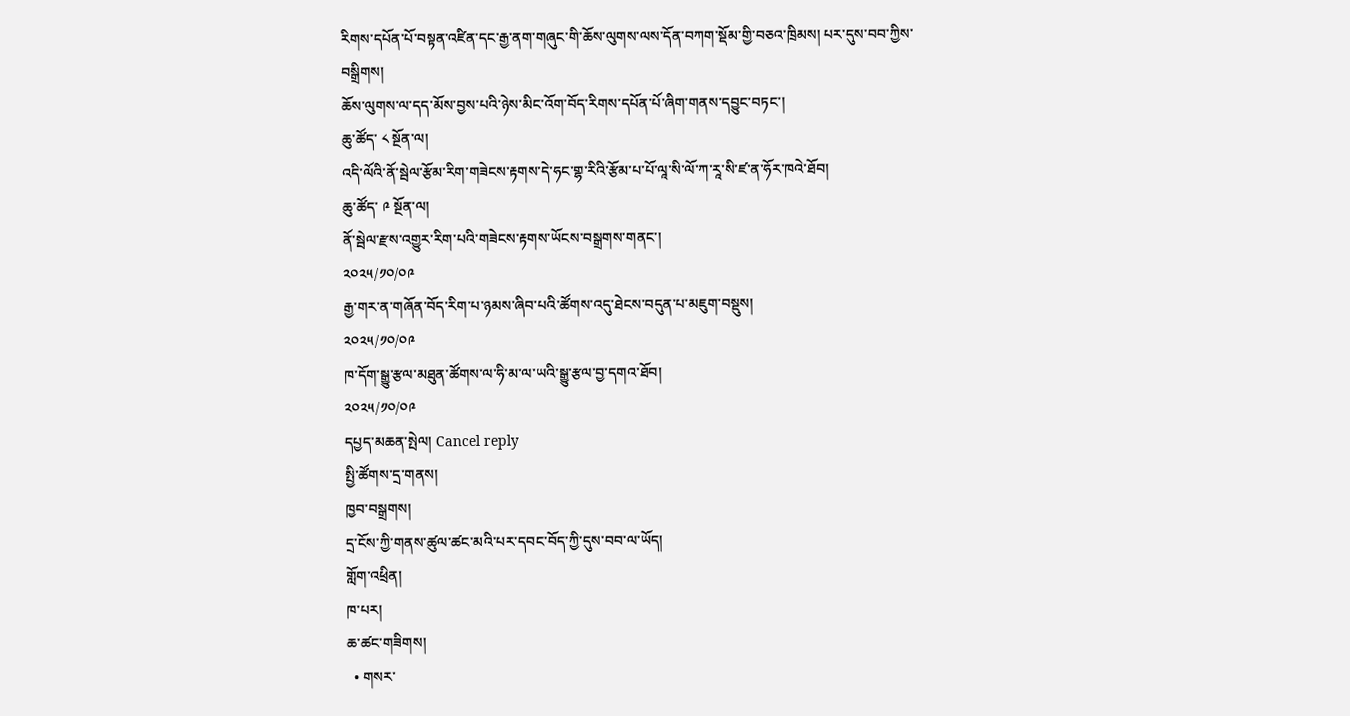རིགས་དཔོན་པོ་བསྟན་འཛིན་དང་རྒྱ་ནག་གཞུང་གི་ཆོས་ལུགས་ལས་དོན་བཀག་སྡོམ་གྱི་བཅའ་ཁྲིམས། པར་དུས་བབ་ཀྱིས་བསྒྲིགས།
ཆོས་ལུགས་ལ་དད་མོས་བྱས་པའི་ཉེས་མིང་འོག་བོད་རིགས་དཔོན་པོ་ཞིག་གནས་དབྱུང་བཏང་།
ཆུ་ཚོད་ ༨ སྔོན་ལ།
འདི་ལོའི་ནོ་སྦེལ་རྩོམ་རིག་གཟེངས་རྟགས་དེ་ཧང་གྷ་རིའི་རྩོམ་པ་པོ་ལཱ་སི་ལོ་ཀ་རཱ་སི་ཛ་ན་ཧོར་ཁའེ་ཐོབ།
ཆུ་ཚོད་ ༩ སྔོན་ལ།
ནོ་སྦེལ་རྫས་འགྱུར་རིག་པའི་གཟེངས་རྟགས་ཡོངས་བསྒྲགས་གནང་།
༢༠༢༥/༡༠/༠༩
རྒྱ་གར་ན་གཞོན་བོད་རིག་པ་ཉམས་ཞིབ་པའི་ཚོགས་འདུ་ཐེངས་བདུན་པ་མཇུག་བསྡུས།
༢༠༢༥/༡༠/༠༩
ཁ་དོག་སྒྱུ་རྩལ་མཐུན་ཚོགས་ལ་ཧི་མ་ལ་ཡའི་སྒྱུ་རྩལ་བྱ་དགའ་ཐོབ།
༢༠༢༥/༡༠/༠༩
དཔྱད་མཆན་སྤེལ། Cancel reply
སྤྱི་ཚོགས་དྲ་གནས།
ཁྱབ་བསྒྲགས།
དྲ་ངོས་ཀྱི་གནས་ཚུལ་ཚང་མའི་པར་དབང་བོད་ཀྱི་དུས་བབ་ལ་ཡོད།
གློག་འཕྲིན།
ཁ་པར།
ཆ་ཚང་གཟིགས།
  • གསར་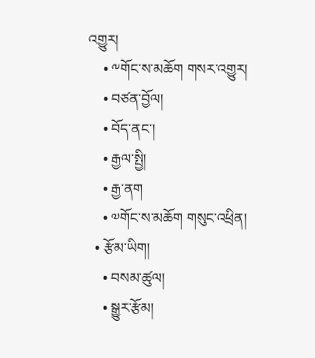འགྱུར།
    • ༸གོང་ས་མཆོག གསར་འགྱུར།
    • བཙན་བྱོལ།
    • བོད་ནང་།
    • རྒྱལ་སྤྱི།
    • རྒྱ་ནག
    • ༧གོང་ས་མཆོག གསུང་འཕྲིན།
  • རྩོམ་ཡིག།
    • བསམ་ཚུལ།
    • སྒྱུར་རྩོམ།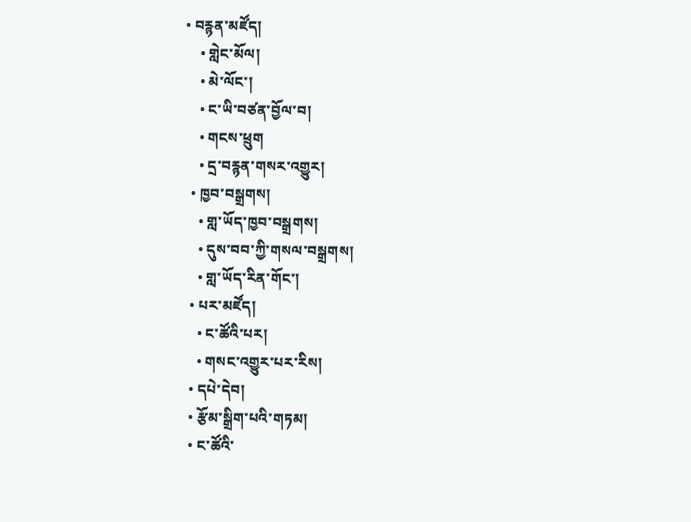• བརྙན་མཛོད།
    • གླེང་མོལ།
    • མེ་ལོང་།
    • ང་ཡི་བཙན་བྱོལ་བ།
    • གངས་ཕྲུག
    • དྲ་བརྙན་གསར་འགྱུར།
  • ཁྱབ་བསྒྲགས།
    • གླ་ཡོད་ཁྱབ་བསྒྲགས།
    • དུས་བབ་ཀྱི་གསལ་བསྒྲགས།
    • གླ་ཡོད་རིན་གོང་།
  • པར་མཛོད།
    • ང་ཚོའི་པར།
    • གསང་འགྱུར་པར་རིས།
  • དཔེ་དེབ།
  • རྩོམ་སྒྲིག་པའི་གཏམ།
  • ང་ཚོའི་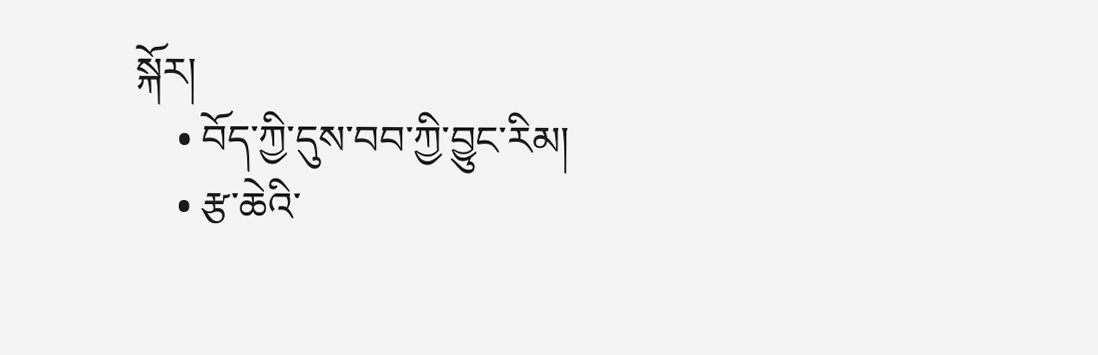སྐོར།
    • བོད་ཀྱི་དུས་བབ་ཀྱི་བྱུང་རིམ།
    • རྩ་ཆེའི་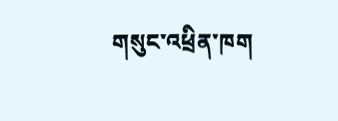གསུང་འཕྲིན་ཁག